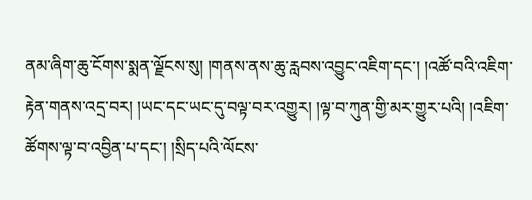ནམ་ཞིག་ཆུ་ངོགས་སྨན་ལྗོངས་སུ། །གནས་ནས་ཆུ་རླབས་འབྱུང་འཇིག་དང་། །འཚོ་བའི་འཇིག་རྟེན་གནས་འདྲ་བར། །ཡང་དང་ཡང་དུ་བལྟ་བར་འགྱུར། །ལྟ་བ་ཀུན་གྱི་མར་གྱུར་པའི། །འཇིག་ཚོགས་ལྟ་བ་འབྱིན་པ་དང་། །སྲིད་པའི་ལོངས་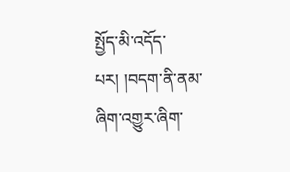སྤྱོད་མི་འདོད་པར། །བདག་ནི་ནམ་ཞིག་འགྱུར་ཞིག་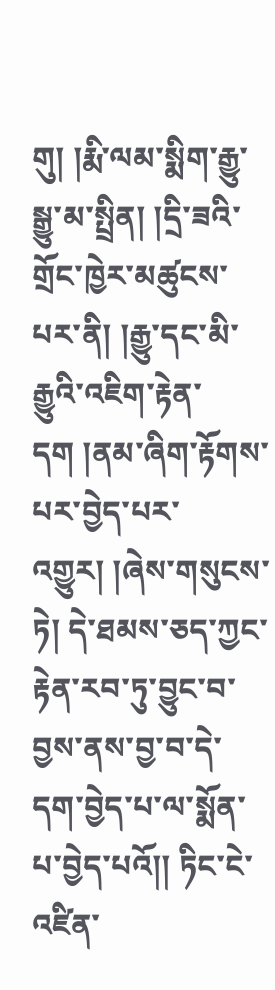གུ། །རྨི་ལམ་སྨིག་རྒྱུ་སྒྱུ་མ་སྤྲིན། །དྲི་ཟའི་གྲོང་ཁྱེར་མཚུངས་པར་ནི། །རྒྱུ་དང་མི་རྒྱུའི་འཇིག་རྟེན་དག །ནམ་ཞིག་རྟོགས་པར་བྱེད་པར་འགྱུར། །ཞེས་གསུངས་ཏེ། དེ་ཐམས་ཅད་ཀྱང་རྟེན་རབ་ཏུ་བྱུང་བ་བྱས་ནས་བྱ་བ་དེ་དག་བྱེད་པ་ལ་སྨོན་པ་བྱེད་པའོ།། ཏིང་ངེ་འཛིན་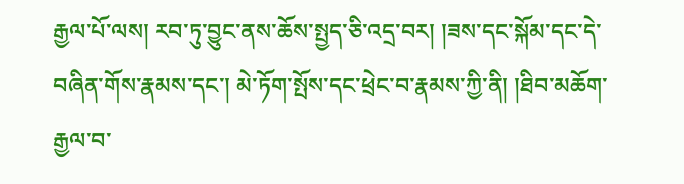རྒྱལ་པོ་ལས། རབ་ཏུ་བྱུང་ནས་ཆོས་སྤྱད་ཅི་འདྲ་བར། །ཟས་དང་སྐོམ་དང་དེ་བཞིན་གོས་རྣམས་དང་། མེ་ཏོག་སྤོས་དང་ཕྲེང་བ་རྣམས་ཀྱི་ནི། །ཐིབ་མཆོག་རྒྱལ་བ་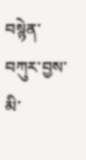བསྙེན་བཀུར་བྱས་མི་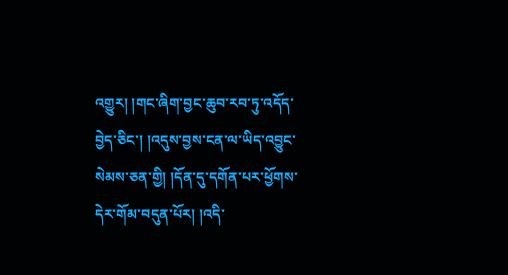འགྱུར། །གང་ཞིག་བྱང་ཆུབ་རབ་ཏུ་འདོད་བྱེད་ཅིང་། །འདུས་བྱས་ངན་ལ་ཡིད་འབྱུང་སེམས་ཅན་གྱི། །དོན་དུ་དགོན་པར་ཕྱོགས་དེར་གོམ་བདུན་པོར། །འདི་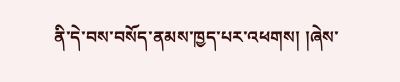ནི་དེ་བས་བསོད་ནམས་ཁྱད་པར་འཕགས། །ཞེས་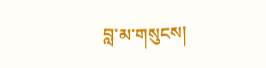བླ་མ་གསུངས།